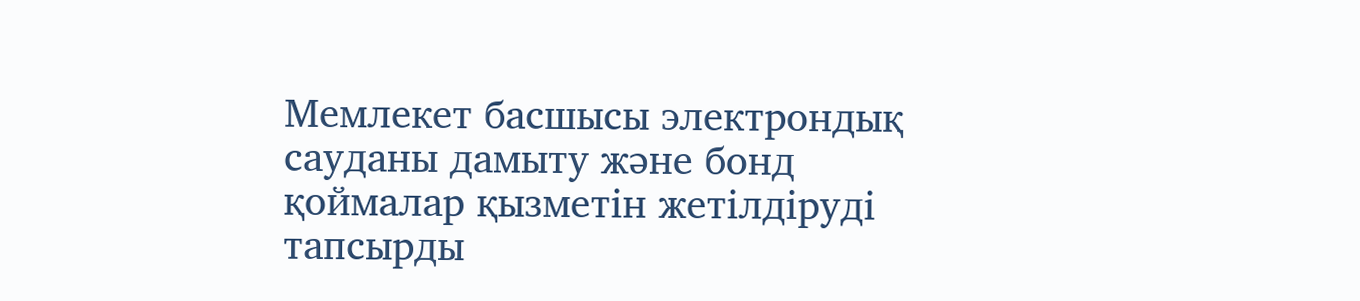Мемлекет басшысы электрондық сауданы дамыту және бонд қоймалар қызметін жетілдіруді тапсырды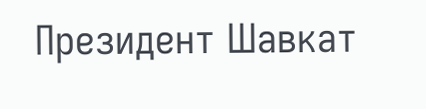Президент Шавкат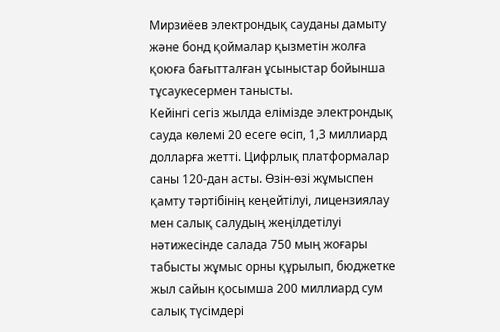Мирзиёев электрондық сауданы дамыту және бонд қоймалар қызметін жолға қоюға бағытталған ұсыныстар бойынша тұсаукесермен танысты.
Кейінгі сегіз жылда елімізде электрондық сауда көлемі 20 есеге өсіп, 1,3 миллиард долларға жетті. Цифрлық платформалар саны 120-дан асты. Өзін-өзі жұмыспен қамту тәртібінің кеңейтілуі, лицензиялау мен салық салудың жеңілдетілуі нәтижесінде салада 750 мың жоғары табысты жұмыс орны құрылып, бюджетке жыл сайын қосымша 200 миллиард сум салық түсімдері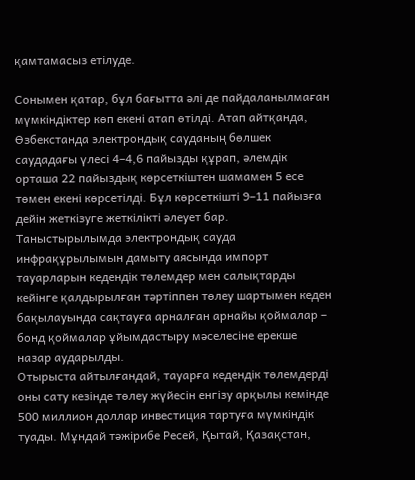қамтамасыз етілуде.

Сонымен қатар, бұл бағытта әлі де пайдаланылмаған мүмкіндіктер көп екені атап өтілді. Атап айтқанда, Өзбекстанда электрондық сауданың бөлшек саудадағы үлесі 4–4,6 пайызды құрап, әлемдік орташа 22 пайыздық көрсеткіштен шамамен 5 есе төмен екені көрсетілді. Бұл көрсеткішті 9–11 пайызға дейін жеткізуге жеткілікті әлеует бар.
Таныстырылымда электрондық сауда инфрақұрылымын дамыту аясында импорт тауарларын кедендік төлемдер мен салықтарды кейінге қалдырылған тәртіппен төлеу шартымен кеден бақылауында сақтауға арналған арнайы қоймалар – бонд қоймалар ұйымдастыру мәселесіне ерекше назар аударылды.
Отырыста айтылғандай, тауарға кедендік төлемдерді оны сату кезінде төлеу жүйесін енгізу арқылы кемінде 500 миллион доллар инвестиция тартуға мүмкіндік туады. Мұндай тәжірибе Ресей, Қытай, Қазақстан,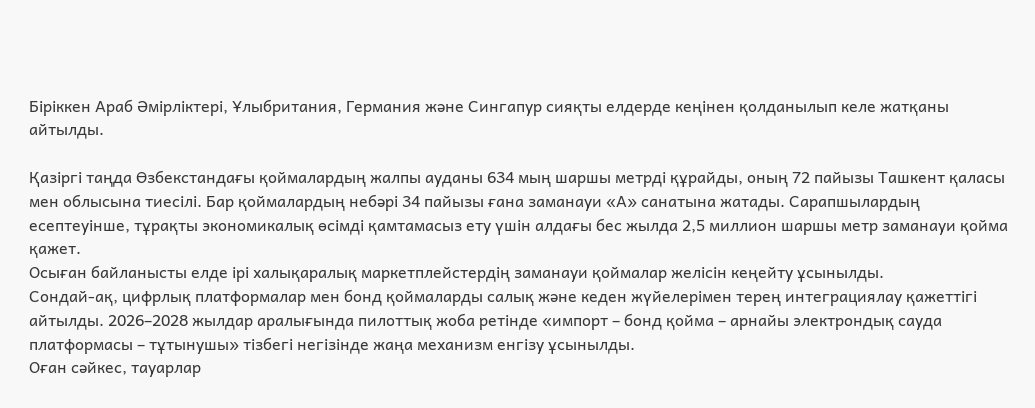Біріккен Араб Әмірліктері, Ұлыбритания, Германия және Сингапур сияқты елдерде кеңінен қолданылып келе жатқаны айтылды.

Қазіргі таңда Өзбекстандағы қоймалардың жалпы ауданы 634 мың шаршы метрді құрайды, оның 72 пайызы Ташкент қаласы мен облысына тиесілі. Бар қоймалардың небәрі 34 пайызы ғана заманауи «А» санатына жатады. Сарапшылардың есептеуінше, тұрақты экономикалық өсімді қамтамасыз ету үшін алдағы бес жылда 2,5 миллион шаршы метр заманауи қойма қажет.
Осыған байланысты елде ірі халықаралық маркетплейстердің заманауи қоймалар желісін кеңейту ұсынылды.
Сондай-ақ, цифрлық платформалар мен бонд қоймаларды салық және кеден жүйелерімен терең интеграциялау қажеттігі айтылды. 2026–2028 жылдар аралығында пилоттық жоба ретінде «импорт – бонд қойма – арнайы электрондық сауда платформасы – тұтынушы» тізбегі негізінде жаңа механизм енгізу ұсынылды.
Оған сәйкес, тауарлар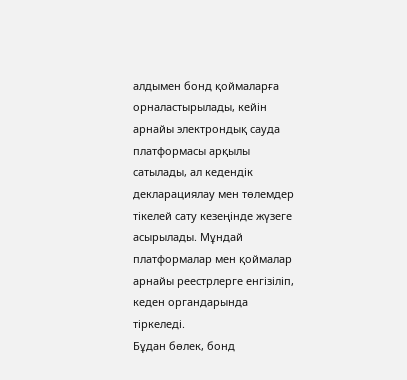алдымен бонд қоймаларға орналастырылады, кейін арнайы электрондық сауда платформасы арқылы сатылады, ал кедендік декларациялау мен төлемдер тікелей сату кезеңінде жүзеге асырылады. Мұндай платформалар мен қоймалар арнайы реестрлерге енгізіліп, кеден органдарында тіркеледі.
Бұдан бөлек, бонд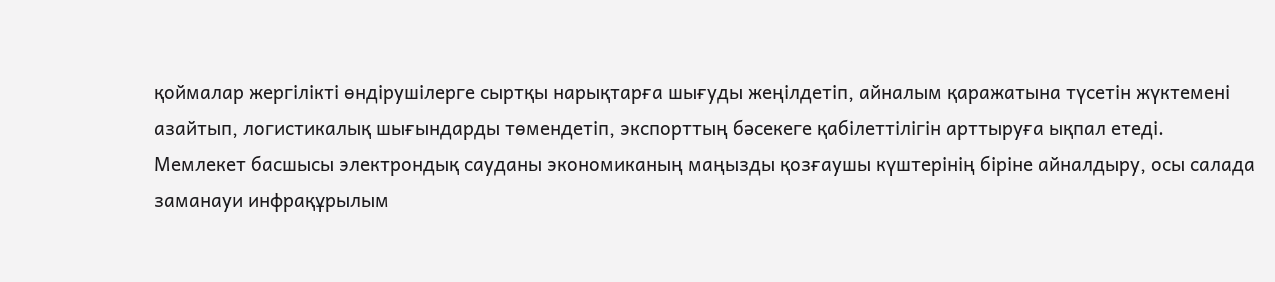қоймалар жергілікті өндірушілерге сыртқы нарықтарға шығуды жеңілдетіп, айналым қаражатына түсетін жүктемені азайтып, логистикалық шығындарды төмендетіп, экспорттың бәсекеге қабілеттілігін арттыруға ықпал етеді.
Мемлекет басшысы электрондық сауданы экономиканың маңызды қозғаушы күштерінің біріне айналдыру, осы салада заманауи инфрақұрылым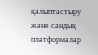қалыптастыру және сандық платформалар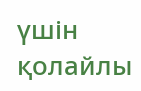үшін қолайлы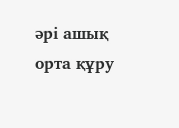әрі ашық орта құру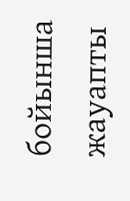бойынша жауапты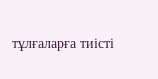тұлғаларға тиісті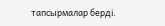тапсырмалар берді.